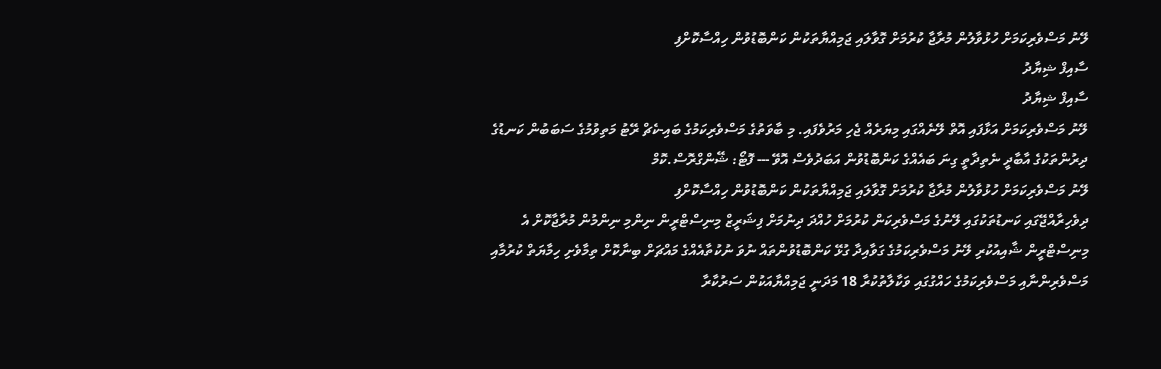ލޭނު މަސްވެރިކަމަށް ހުޅުވާލުން މުރާޖާ ކުރުމަށް ގޮވާލައި ޖަމިއްޔާތަކުން ކަންބޮޑުވުން ހިއްސާކޮށްފި
ސާއިފް ޝިޔާދު
ސާއިފް ޝިޔާދު
ލޭނު މަސްވެރިކަމަށް އަޅާފައި އޮތް ލޭނެއްގައި މިޔަރެއް ޖެހި މަރުވެފައި. މި ބާވަތުގެ މަސްވެރިކަމުގެ ބައި-ކެޗް ރޭޓު މަތިވުމުގެ ސަބަބުން ކަނޑުގެ ދިރުންތަކުގެ އާބާދީ ނެތިދާތީ ގިނަ ބައެއްގެ ކަންބޮޑުވުން އަބަދުވެސް އޮވޭ --- ފޮޓޯ: ޝޭންގްރޮސް.ކޮމް
ލޭނު މަސްވެރިކަމަށް ހުޅުވާލުން މުރާޖާ ކުރުމަށް ގޮވާލައި ޖަމިއްޔާތަކުން ކަންބޮޑުވުން ހިއްސާކޮށްފި
ދިވެހިރާއްޖޭގައި ކަނޑުތަކުގައި ލޭނުގެ މަސްވެރިކަން ކުރުމަށް ހުއްދަ ދިނުމަށް ފިޝަރީޒް މިނިސްޓްރީން ނިންމި ނިންމުން މުރާޖާކޮށް އެ މިނިސްޓްރީން ޝާއިއުކުރި ލޭނު މަސްވެރިކަމުގެ ގަވާއިދާ ގުޅޭ ކަންބޮޑުވުންތައް ނުވަ ނުކުތާއެއްގެ މައްޗަށް ބިނާކޮށް ތިމާވެށި ހިމާޔަތް ކުރުމާއި މަސްވެރިންނާއި މަސްވެރިކަމުގެ ހައްގުގައި ވަކާލާތުކުރާ 18 މަދަނީ ޖަމިއްޔާއަކުން ސަރުކާރާ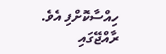ހިއްސާކޮށްފި އެވެ.
ރާއްޖޭގައި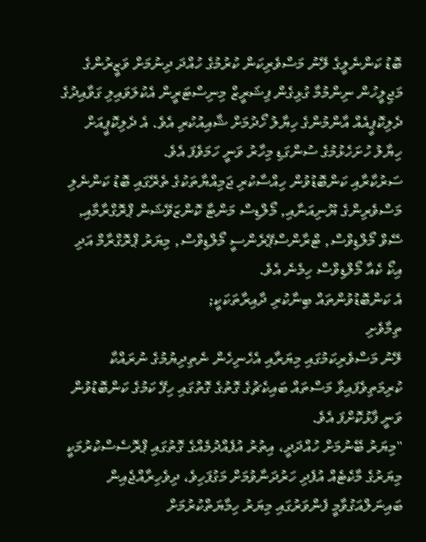ބޮޑު ކަންނެލީގެ ލޭނު މަސްވެރިކަން ކުރުމުގެ ހުއްދަ ދިނުމަށް ވަޒީރުންގެ މަޖިލީހުން ނިންމުމާ ގުޅިގެން ފިޝަރީޒް މިނިސްޓަރީން އެކުލަވައިލި ގަވާއިދުގެ ދެލިކޮޕީއެއް އާންމުންގެ ހިޔާލު ހޯދުމަށް ޝާއިއުކުރި އެވެ. އެ ދެލިކޮޕީއަށް ހިޔާލު ހުށަހެޅުމުގެ ސުންގަޑި މިހާރު ވަނީ ހަމަވެފަ އެވެ.
ސަރުކާރާއި ކަންބޮޑުވުން ހިއްސާކުރި ޖަމިއްޔާތަކުގެ ތެރޭގައި ބޮޑު ކަންނެލި މަސްވެރިންގެ ޔޫނިއަނާއި, މޯލްޑިސް މަންޓާ ކޮންޒަވޭޝަން ޕްރޮގްރާމާއި, ސޭވް މޯލްޑިވްސް, ޓްރާންސްޕޭރެންސީ މޯލްޑިވްސް, މިޔަރު ޕްރޮގްރާމް އަދި އިކޯ ކެއާ މޯލްޑިވްސް ހިމެނެ އެވެ.
އެ ކަންބޮޑުވުންތައް ބިނާކުރި ދާއިރާތަކަކީ;
ތިމާވެށި
ލޭނު މަސްވެރިކަމުގައި މިޔަރާއި އެހެނިހެން ނެތިދިޔުމުގެ ނުރައްކާ ކުރިމަތިވެފައިވާ މަސްތައް ބައިކެޗުގެ ގޮތުގެ ގޮތުގައި ހިފޭ ކަމުގެ ކަންބޮޑުވުން ވަނީ ފާޅުކޮށްފަ އެވެ.
"މިޔަރު ބޭނުމަށް ހުއްދަދީ، އިތުރު އުފެއްދުމެއްގެ ގޮތުގައި ޕްރޮސެސްކުރުމަކީ މިޔަރުގެ މާކެޓެއް އުފެދި ހަރުދަނާވުމަށް މަގުފަހިވެ، ދިވެހިރާއްޖެއިން ބައިނަލްއަގުވާމީ ފެންވަރުގައި މިޔަރު ހިމާޔަތްކުރުމަށް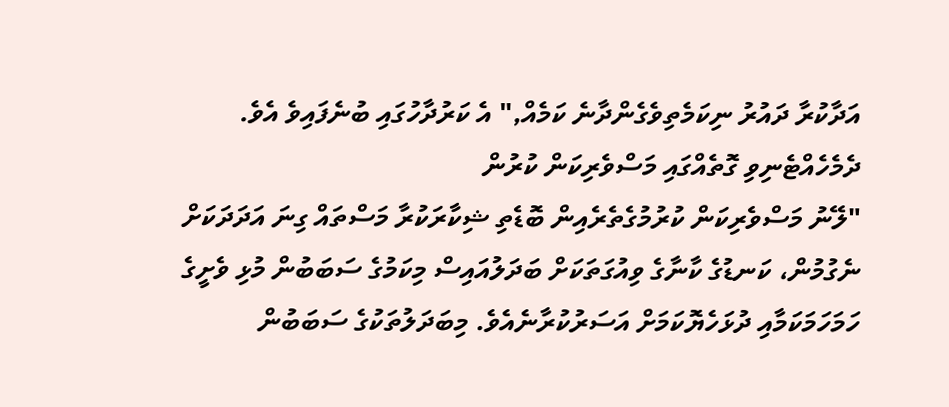އަދާކުރާ ދައުރު ނިކަމެތިވެގެންދާނެ ކަމެއް," އެ ކަރުދާހުގައި ބުނެފައިވެ އެވެ.
ދެމެހެއްޓެނިވި ގޮތެއްގައި މަސްވެރިކަން ކުރުން
"ލޭނު މަސްވެރިކަން ކުރުމުގެތެރެއިން ބޮޑެތި ޝިކާރަކުރާ މަސްތައް ގިނަ އަދަދަކަށް ނެގުމުން، ކަނޑުގެ ކާނާގެ ވިއުގަތަކަށް ބަދަލުއައިސް މިކަމުގެ ސަބަބުން މުޅި ވެށީގެ ހަމަހަމަކަމާއި ދުޅަހެޔޮކަމަށް އަސަރުކުރާނެއެވެ. މިބަދަލުތަކުގެ ސަބަބުން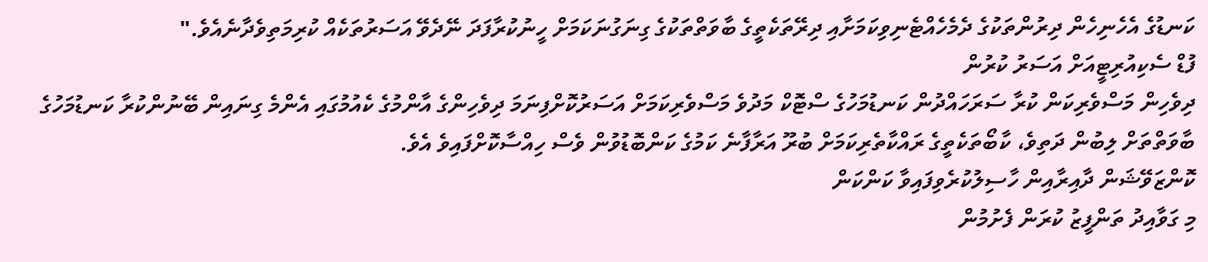ކަނޑުގެ އެހެނިހެން ދިރުންތަކުގެ ދެމެހެއްޓެނިވިކަމަށާއި ދިރޭތަކެތީގެ ބާވަތްތަކުގެ ގިނަގުނަކަމަށް ހީނުކުރާފަދަ ނޭދެވޭ އަސަރުތަކެއް ކުރިމަތިވެދާނެއެވެ."
ފުޑް ސެކިއުރިޓީއަށް އަސަރު ކުރުން
ދިވެހިން މަސްވެރިކަން ކުރާ ސަރަހައްދުން ކަނޑުމަހުގެ ސްޓޮކް މަދުވެ މަސްވެރިކަމަށް އަސަރުކޮށްފިނަމަ ދިވެހިންގެ އާންމުގެ ކެއުމުގައި އެންމެ ގިނައިން ބޭނުންކުރާ ކަނޑުމަހުގެ ބާވަތްތަށް ލިބުން ދަތިވެ، ކާބޯތަކެތީގެ ރައްކާތެރިކަމަށް ބުރޫ އަރާފާނެ ކަމުގެ ކަންބޮޑުވުން ވެސް ހިއްސާކޮށްފައިވެ އެވެ.
ކޮންޒަވޭޝަން ދާއިރާއިން ހާސިލުކުރެވިފައިވާ ކަންކަން
މި ގަވާއިދު ތަންފީޒު ކުރަން ފެށުމުން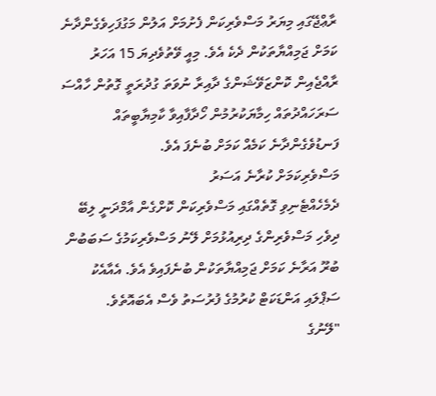ރާޢްޖޭގައި މިޔަރު މަސްވެރިކަން ފެށުމަށް އަލުން މަގުފަހިވެގެންދާނެ ކަމަށް ޖަމިއްޔާތަކުން ދެކެ އެވެ. މިއީ ވޭތުވެދިޔަ 15 އަހަރު ރާއްޖެއިން ކޮންޒަވޭޝަންގެ ދާއިރާ ނުވަތަ ގުދުރަތީ ގޮތުން ހާއްސަ ސަރަހައްދުތައް ހިމާޔަކުރުމުން ހޯދާފާއިވާ ކާމިޔާބީތައް ފަނޑުވެގެންދާނެ ކަމެއް ކަމަށް ބުނެފަ އެވެ.
މަސްވެރިކަމަށް ކުރާނެ އަސަރު
ދެމެހެއްޓެނިވި ގޮތެއްގައި މަސްވެރިކަން ކޮށްގެން އާމްދަނީ ލިބޭ ދިވެހި މަސްވެރިންގެ ދިރިއުޅުމަށް ލޭނު މަސްވެރިކަމުގެ ސަބަބުން ބުރޫ އަރާނެ ކަމަށް ޖަމިއްޔާތަކުން ބުނެފައިވެ އެވެ. އެއާއެކު ސަޕްލައި އަންޑަކަޓް ކުރުމުގެ ފުރުސަތު ވެސް އެބައޮތެވެ.
"ލޭނުގެ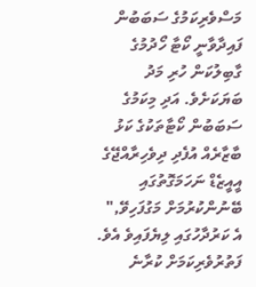މަސްވެރިކަމުގެ ސަބަބުން ފައިދާވާނީ ކޯޓާ ހޯދުމުގެ ގާބިލުކަން ހުރި މަދު ބަޔަކަށެވެ. އަދި މިކަމުގެ ސަބަބުން ކޯޓާތަކުގެ ކަޅު ބާޒާރެއް އުފެދި ދިވެހިރާއްޖޭގެ އީއީޒެޑް ނަހަމަގޮތުގައި ބޭނުންކުރުމަށް މަގުފަހިވޭ," އެ ކަރުދާހުގައި ލިޔެފައިވެ އެވެ.
ފަތުރުވެރިކަމަށް ކުރާނެ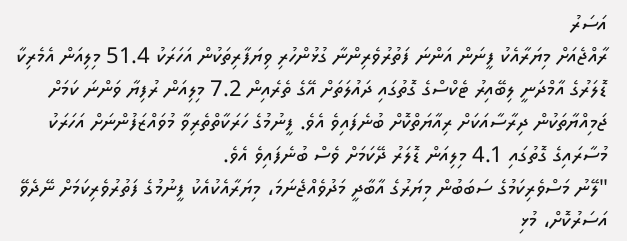އަސަރު
ރާއްޖެއަށް މިޔަރާއެކު ފީނަން އަންނަ ފަތުރުވެރިންނާ ގުޅުންހުރި ވިޔަފާރިތަކުން އަހަރަކު 51.4 މިލިއަން އެމެރިކާ ޑޮލަރުގެ އާމްދަނީ ލިބޭއިރު ޓެކްސްގެ ގޮތުގައި ދައުލަތަށް އޭގެ ތެރެއިން 7.2 މިލިއަން ރުފިޔާ ވަންނަ ކަމަށް ޖަމިއްޔާތަކުން ދިރާސާއަކަށް ރިއާޔަތްކޮށް ބުނެފައިވެ އެވެ. ފީނުމުގެ ހަރަކާތްތެރިވާ މުވައްޒަފުންނަށް އަހަރަކު މުސާރައިގެ ގޮތުގައި 4.1 މިލިއަން ޑޮލަރު ދޭކަމަށް ވެސް ބުނެފައިވެ އެވެ.
"ލޭނު މަސްވެރިކަމުގެ ސަބަބުން މިޔަރުގެ އާބާދީ މަދުވެއްޖެނަމަ، މިޔަރާއެކުއެކު ފީނުމުގެ ފަތުރުވެރިކަމަށް ނޭދެވޭ އަސަރުކޮށް، މުޅި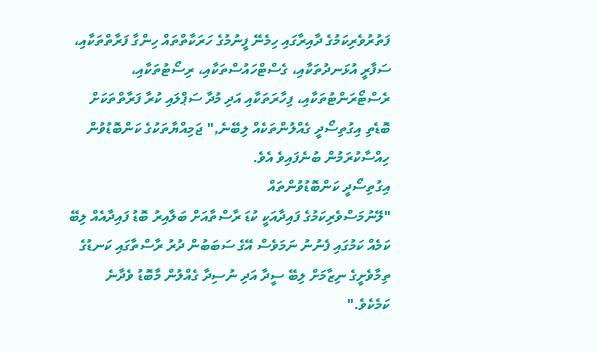ފަތުރުވެރިކަމުގެ ދާއިރާގައި ހިމެނޭ ފީނުމުގެ ހަރަކާތްތައް ހިންގާ ފަރާތްތަކާއި، ސަފާރީ އުޅަނދުތަކާއި، ގެސްޓްހައުސްތަކާއި، ރިސޯޓުތަކާއި، ރެސްޓޯރަންޓުތަކާއި، ފިހާރަތަކާއި އަދި މުދާ ސަޕްލައި ކުރާ ފަރާތްތަކަށް ބޮޑެތި އިގުތިސޯދީ ގެއްލުންތަކެއް ލިބޭނެ," ޖަމިއްޔާތަކުގެ ކަންބޮޑުވުން ހިއްސާކުރަމުން ބުނެފައިވެ އެވެ.
އިގުތިސޯދީ ކަންބޮޑުވުންތައް
"ލޭނުމަސްވެރިކަމުގެ ފައިދާއަކީ ކުޑަ ރާސްތާއަށް ބަލާއިރު ބޮޑު ފައިދާއެއް ލިބޭ ކަމެއް ކަމުގައި ފެނުނު ނަމަވެސް އޭގެ ސަބަބުން ދުރު ރާސްތާގައި ކަނޑުގެ ތިމާވެށީގެ ނިޒާމަށް ލިބޭ ސީދާ އަދި ނުސިދާ ގެއްލުން މާބޮޑު ވެދާނެ ކަމެކެވެ."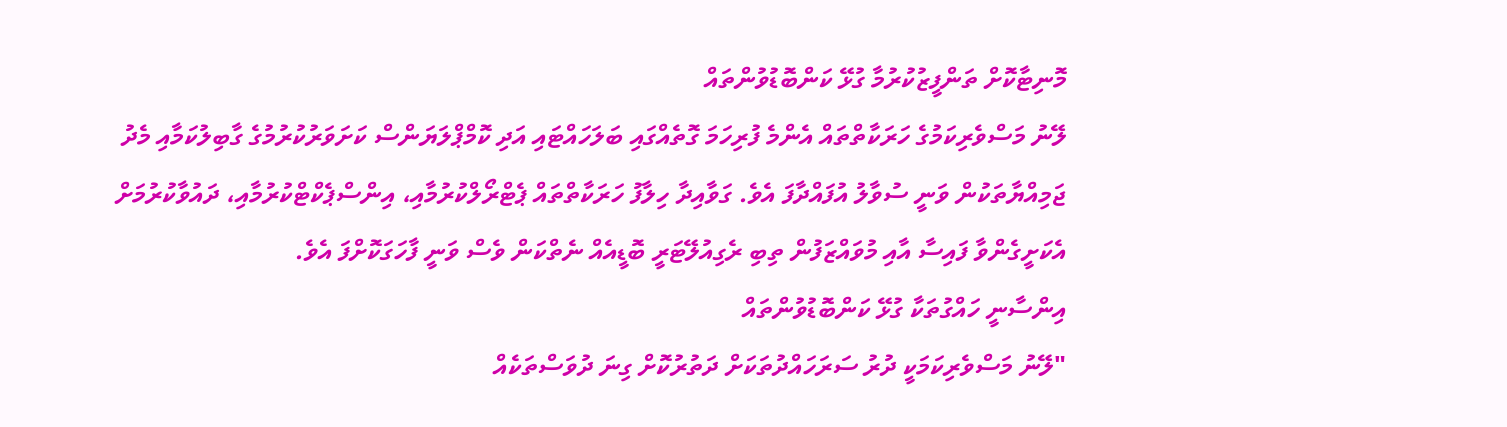މޮނިޓާކޮށް ތަންފީޒުކުރުމާ ގުޅޭ ކަންބޮޑުވުންތައް
ލޭނު މަސްވެރިކަމުގެ ހަރަކާތްތައް އެންމެ ފުރިހަމަ ގޮތެއްގައި ބަލަހައްޓައި އަދި ކޮމްޕްލަޔަންސް ކަށަވަރުކުރުމުގެ ގާބިލުކަމާއި މެދު ޖަމިއްޔާތަކުން ވަނީ ސުވާލު އުފައްދާފަ އެވެ. ގަވާއިދާ ހިލާފު ހަރަކާތްތައް ޕެޓްރޯލްކުރުމާއި، އިންސްޕެކްޓްކުރުމާއި، ދައުވާކުރުމަށް އެކަށީގެންވާ ފައިސާ އާއި މުވައްޒަފުން ތިބި ރެގިއުލޭޓަރީ ބޮޑީއެއް ނެތްކަން ވެސް ވަނީ ފާހަގަކޮށްފަ އެވެ.
އިންސާނީ ހައްގުތަކާ ގުޅޭ ކަންބޮޑުވުންތައް
"ލޭނު މަސްވެރިކަމަކީ ދުރު ސަރަހައްދުތަކަށް ދަތުރުކޮށް ގިނަ ދުވަސްތަކެއް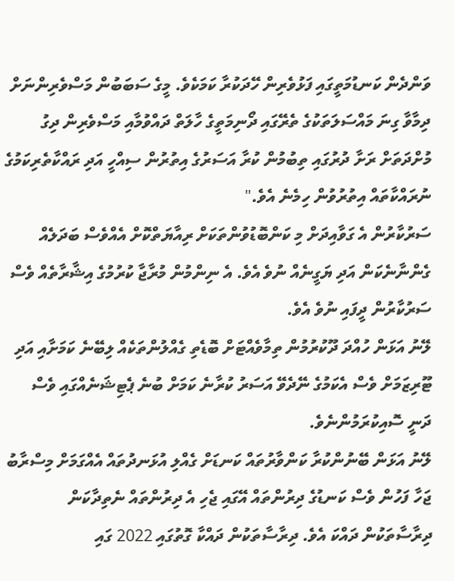ވަންދެން ކަނޑުމަތީގައި ފަޅުވެރިން ހޭދަކުރާ ކަމަކެވެ. މީގެ ސަބަބުން މަސްވެރިންނަށް ދިމާވާ ގިނަ މައްސަލަތަކުގެ ތެރޭގައި ދޯނިމަތީގެ ހާލަތް ދައްވުމާއި މަސްވެރިން ދިގު މުށްދަތަށް ރަށާ ދުރުގައި ތިބުމުން ކުރާ އަސަރުގެ އިތުރުން ސިއްހީ އަދި ރައްކާތެރިކަމުގެ ނުރައްކާތައް އިތުރުވުން ހިމެނެ އެވެ."
ސަރުކާރުން އެ ގަވާއިދަށް މި ކަންބޮޑުވުންތަކަށް ރިއާޔަތްކޮށް އެއްވެސް ބަދަލެއް ގެންނާނެކަން އަދި ޔަގީނެއް ނުވެ އެވެ. އެ ނިންމުން މުރާޖާ ކުރުމުގެ އިޝާރާތެއް ވެސް ސަރުކާރުން ދީފައި ނުވެ އެވެ.
ލޭނު އަޅަން ހުއްދަ ދޫކުރުމުން ތިމާވެއްޓަށް ބޮޑެތި ގެއްލުންތަކެއް ލިބޭނެ ކަމަށާއި އަދި ޓޫރިޒަމަށް ވެސް އެކަމުގެ ނޭދެވޭ އަސަރު ކުރާނެ ކަމަށް ބުނެ ޕެޓިޝަނެއްގައި ވެސް ދަނީ ސޮއިކުރަމުންނެވެ.
ލޭނު އަޅަން ބޭނުންކުރާ ކަންވާރުތައް ކަނޑަށް ގެއްލި އުޅަނދުތައް އެއްގަމަށް މިސްރާބު ޖަހާ ފަހުން ވެސް ކަނޑުގެ ދިރުންތައް އޭގައި ޖެހި އެ ދިރުންތައް ނެތިދާކަން ދިރާސާތަކުން ދައްކަ އެވެ. ދިރާސާތަކުން ދައްކާ ގޮތުގައި 2022 ގައި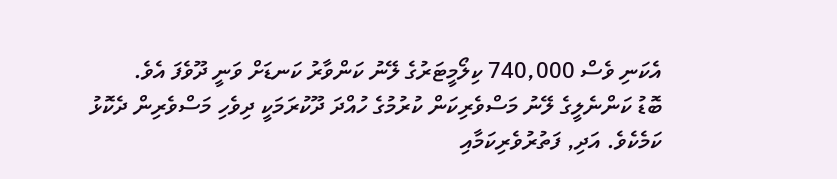އެކަނި ވެސް 740,000 ކިލޯމީޓަރުގެ ލޭނު ކަންވާރު ކަނޑަށް ވަނީ ދޫވެފަ އެވެ.
ބޮޑު ކަންނެލީގެ ލޭނު މަސްވެރިކަން ކުރުމުގެ ހުއްދަ ދޫކުރަމަކީ ދިވެހި މަސްވެރިން ދެކޮޅު ކަމެކެވެ. އަދި, ފަތުރުވެރިކަމާއި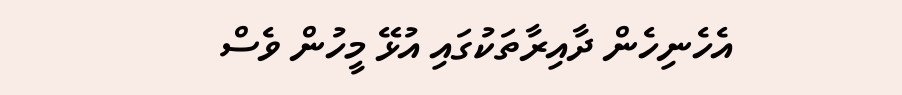އެހެނިހެން ދާއިރާތަކުގައި އުޅޭ މީހުން ވެސް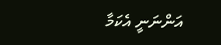އަންނަނީ އެކަމާ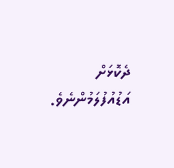ދެކޮޅަށް އަޑުއުފުލަމުންނެވެ.